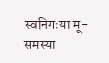स्वनिगःया मू-समस्या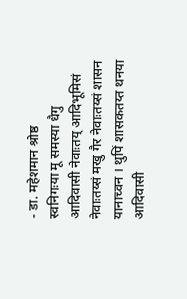- डा. महेशमान श्रोष्ठ
स्वनिगःया मू समस्या धैगु आदिवासी नेवाःतय् आदिभूमिसं नेवाःतय्सं मखु गैर नेवाःतय्सं शासन यानाच्वन । थुपिं शासकतय्त थनया आदिवासी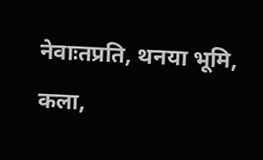नेवाःतप्रति, थनया भूमि, कला,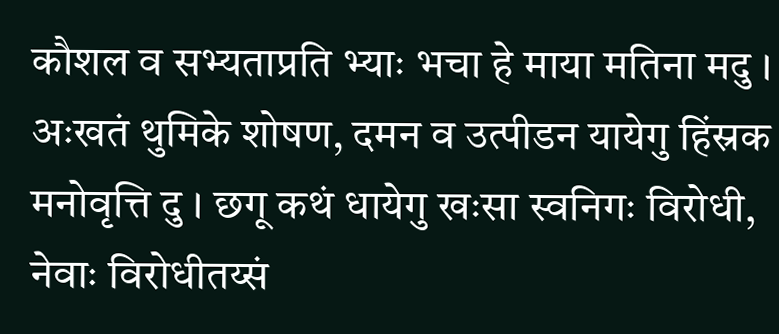कौशल व सभ्यताप्रति भ्याः भचा हे माया मतिना मदु । अःखतं थुमिके शोषण, दमन व उत्पीडन यायेगु हिंस्रक मनोवृत्ति दु । छगू कथं धायेगु खःसा स्वनिगः विरोधी, नेवाः विरोधीतय्सं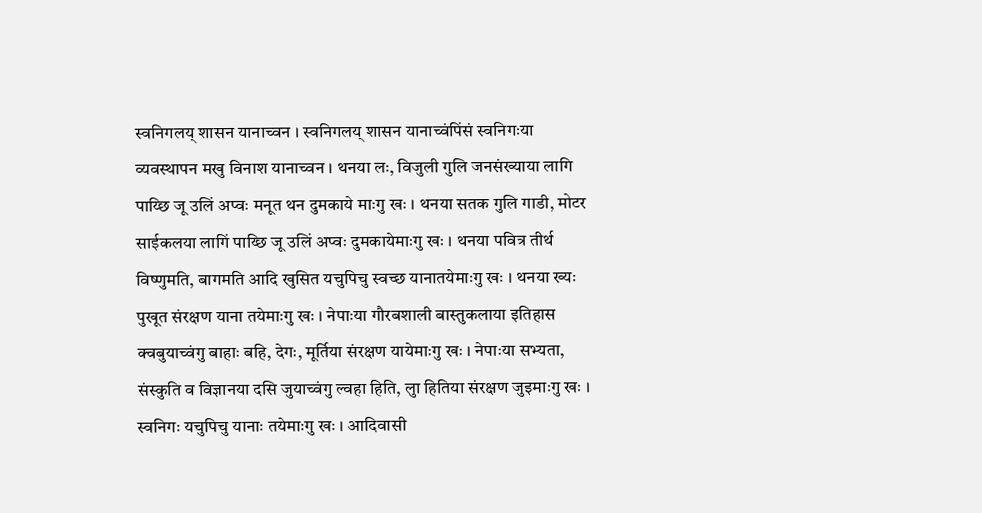स्वनिगलय् शासन यानाच्वन । स्वनिगलय् शासन यानाच्वंपिंसं स्वनिगःया व्यवस्थापन मखु विनाश यानाच्वन । थनया लः, विजुली गुलि जनसंख्याया लागि पाय्छि जू उलिं अप्वः मनूत थन दुमकाये माःगु खः । थनया सतक गुलि गाडी, मोटर साईकलया लागिं पाय्छि जू उलिं अप्वः दुमकायेमाःगु खः । थनया पवित्र तीर्थ विष्णुमति, बागमति आदि खुसित यचुपिचु स्वच्छ यानातयेमाःगु खः । थनया ख्यः पुखूत संरक्षण याना तयेमाःगु खः । नेपाःया गौरबशाली बास्तुकलाया इतिहास क्वबुयाच्वंगु बाहाः बहि, देगः, मूर्तिया संरक्षण यायेमाःगु खः । नेपाःया सभ्यता, संस्कुति व विज्ञानया दसि जुयाच्वंगु ल्वहा हिति, लुा हितिया संरक्षण जुइमाःगु खः । स्वनिगः यचुपिचु यानाः तयेमाःगु खः । आदिवासी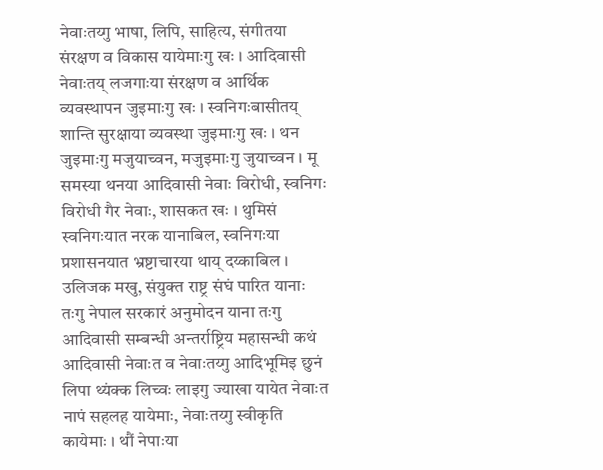नेवाःतय्गु भाषा, लिपि, साहित्य, संगीतया संरक्षण व विकास यायेमाःगु खः । आदिवासी नेवाःतय् लजगाःया संरक्षण व आर्थिक व्यवस्थापन जुइमाःगु खः । स्वनिगःबासीतय् शान्ति सुरक्षाया व्यवस्था जुइमाःगु खः । थन जुइमाःगु मजुयाच्वन, मजुइमाःगु जुयाच्वन । मू समस्या थनया आदिवासी नेवाः विरोधी, स्वनिगः विरोधी गैर नेवाः, शासकत खः । थुमिसं स्वनिगःयात नरक यानाबिल, स्वनिगःया प्रशासनयात भ्रष्टाचारया थाय् दय्काबिल ।
उलिजक मखु, संयुक्त राष्ट्र संघं पारित यानाः तःगु नेपाल सरकारं अनुमोदन याना तःगु आदिवासी सम्बन्धी अन्तर्राष्ट्रिय महासन्धी कथं आदिवासी नेवाःत व नेवाःतय्गु आदिभूमिइ छुनं लिपा थ्यंक्क लिच्वः लाइगु ज्याखा यायेत नेवाःत नापं सहलह यायेमाः, नेवाःतय्गु स्वीकृति कायेमाः । थौं नेपाःया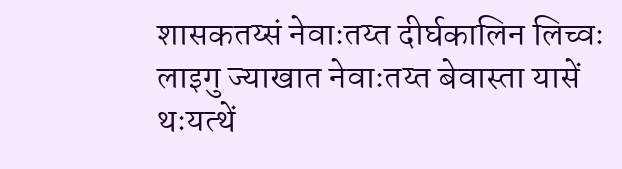शासकतय्सं नेवाःतय्त दीर्घकालिन लिच्वः लाइगु ज्याखात नेवाःतय्त बेवास्ता यासें थःयत्थें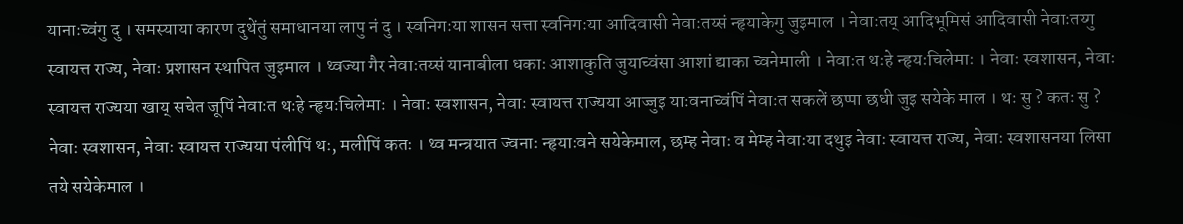यानाःच्वंगु दु । समस्याया कारण दुथेंतुं समाधानया लापु नं दु । स्वनिगःया शासन सत्ता स्वनिगःया आदिवासी नेवाःतय्सं न्हृयाकेगु जुइमाल । नेवाःतय् आदिभूमिसं आदिवासी नेवाःतय्गु स्वायत्त राज्य, नेवाः प्रशासन स्थापित जुइमाल । थ्वज्या गैर नेवाःतय्सं यानाबीला धकाः आशाकुति जुयाच्वंसा आशां द्याका च्वनेमाली । नेवाःत थःहे न्हृयःचिलेमाः । नेवाः स्वशासन, नेवाः स्वायत्त राज्यया खाय् सचेत जूपिं नेवाःत थःहे न्हृयःचिलेमाः । नेवाः स्वशासन, नेवाः स्वायत्त राज्यया आज्जुइ याःवनाच्वंपिं नेवाःत सकलें छप्पा छधी जुइ सयेके माल । थः सु ? कतः सु ? नेवाः स्वशासन, नेवाः स्वायत्त राज्यया पंलीपिं थः, मलीपिं कतः । थ्व मन्त्रयात ज्वनाः न्हृयाःवने सयेकेमाल, छम्ह नेवाः व मेम्ह नेवाःया दथुइ नेवाः स्वायत्त राज्य, नेवाः स्वशासनया लिसा तये सयेकेमाल ।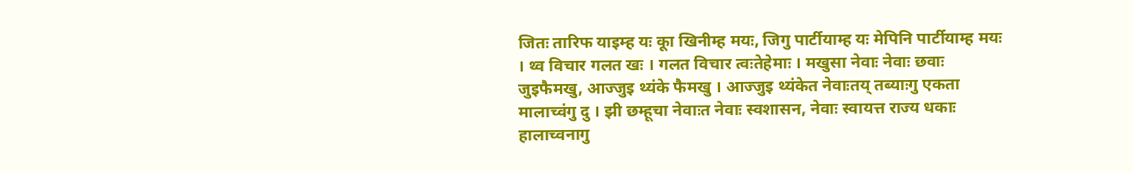जितः तारिफ याइम्ह यः कूा खिनीम्ह मयः, जिगु पार्टीयाम्ह यः मेपिनि पार्टीयाम्ह मयः । थ्व विचार गलत खः । गलत विचार त्वःतेहेमाः । मखुसा नेवाः नेवाः छवाः जुइफैमखु, आज्जुइ थ्यंके फैमखु । आज्जुइ थ्यंकेत नेवाःतय् तब्याःगु एकता मालाच्वंगु दु । झी छम्हूचा नेवाःत नेवाः स्वशासन, नेवाः स्वायत्त राज्य धकाः हालाच्वनागु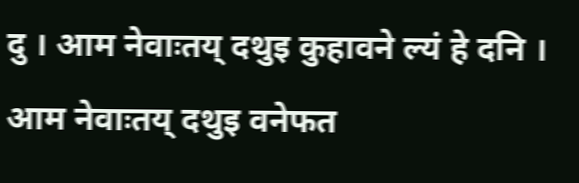दु । आम नेवाःतय् दथुइ कुहावने ल्यं हे दनि । आम नेवाःतय् दथुइ वनेफत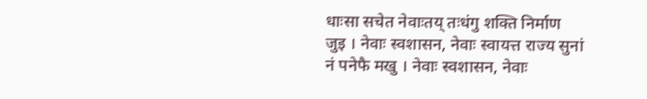धाःसा सचेत नेवाःतय् तःधंगु शक्ति निर्माण जुइ । नेवाः स्वशासन, नेवाः स्वायत्त राज्य सुनां नं पनेफै मखु । नेवाः स्वशासन, नेवाः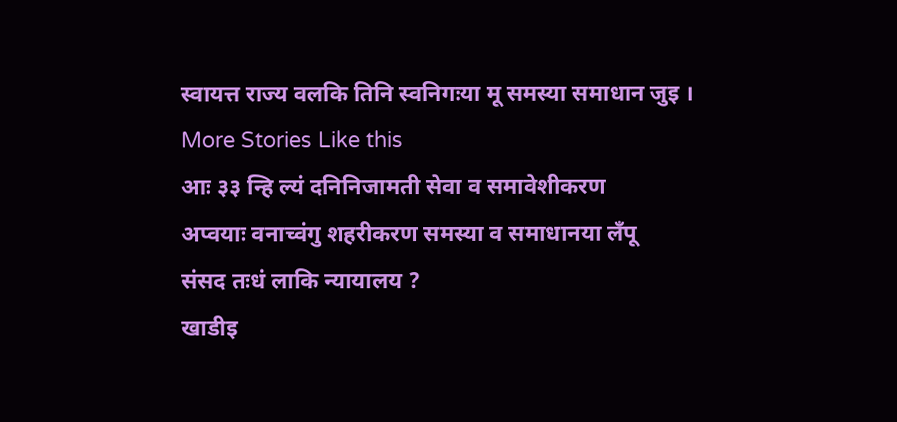स्वायत्त राज्य वलकि तिनि स्वनिगःया मू समस्या समाधान जुइ ।
More Stories Like this
आः ३३ न्हि ल्यं दनिनिजामती सेवा व समावेशीकरण
अप्वयाः वनाच्वंगु शहरीकरण समस्या व समाधानया लँपू
संसद तःधं लाकि न्यायालय ?
खाडीइ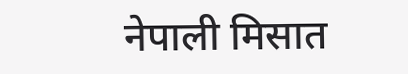नेपाली मिसात